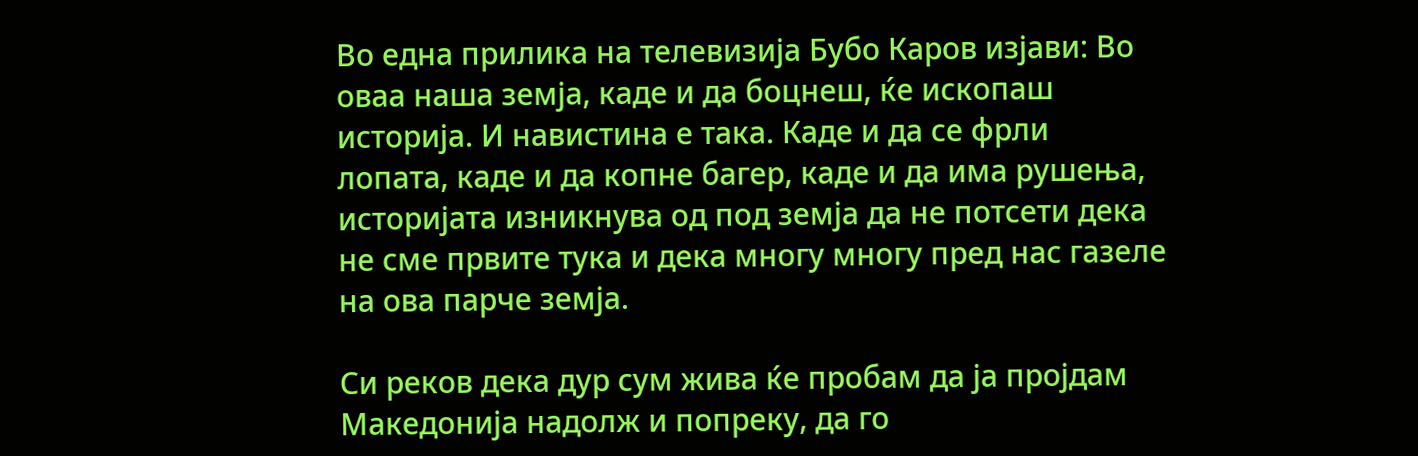Во една прилика на телевизија Бубо Каров изјави: Во оваа наша земја, каде и да боцнеш, ќе ископаш историја. И навистина е така. Каде и да се фрли лопата, каде и да копне багер, каде и да има рушења, историјата изникнува од под земја да не потсети дека не сме првите тука и дека многу многу пред нас газеле на ова парче земја.

Си реков дека дур сум жива ќе пробам да ја пројдам Македонија надолж и попреку, да го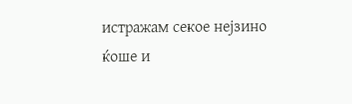истражам секое нејзино ќоше и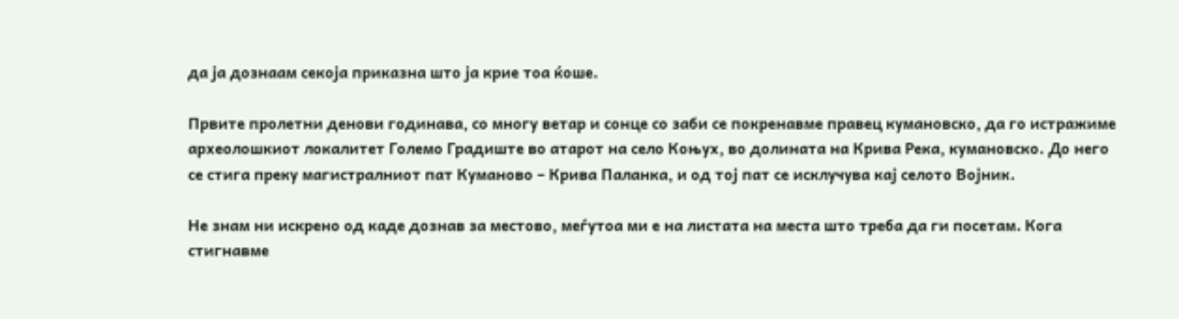да ја дознаам секоја приказна што ја крие тоа ќоше.

Првите пролетни денови годинава, со многу ветар и сонце со заби се покренавме правец кумановско, да го истражиме археолошкиот локалитет Големо Градиште во атарот на село Коњух, во долината на Крива Река, кумановско. До него се стига преку магистралниот пат Куманово – Крива Паланка, и од тој пат се исклучува кај селото Војник.

Не знам ни искрено од каде дознав за местово, меѓутоа ми е на листата на места што треба да ги посетам. Кога стигнавме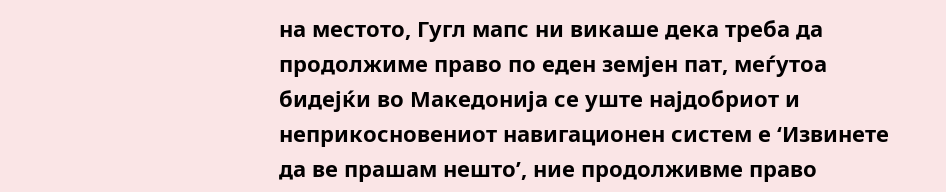на местото, Гугл мапс ни викаше дека треба да продолжиме право по еден земјен пат, меѓутоа бидејќи во Македонија се уште најдобриот и неприкосновениот навигационен систем е ‘Извинете да ве прашам нешто’, ние продолживме право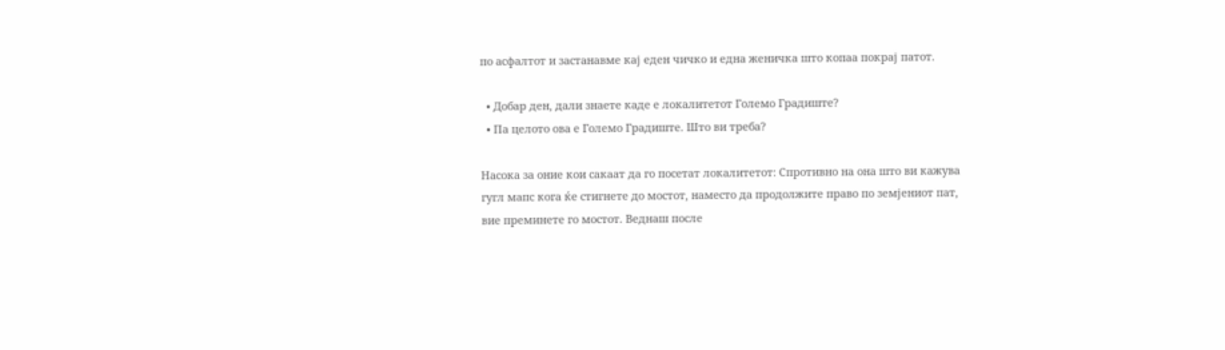по асфалтот и застанавме кај еден чичко и една женичка што копаа покрај патот.

  • Добар ден, дали знаете каде е локалитетот Големо Градиште?
  • Па целото ова е Големо Градиште. Што ви треба?

Насока за оние кои сакаат да го посетат локалитетот: Спротивно на она што ви кажува гугл мапс кога ќе стигнете до мостот, наместо да продолжите право по земјениот пат, вие преминете го мостот. Веднаш после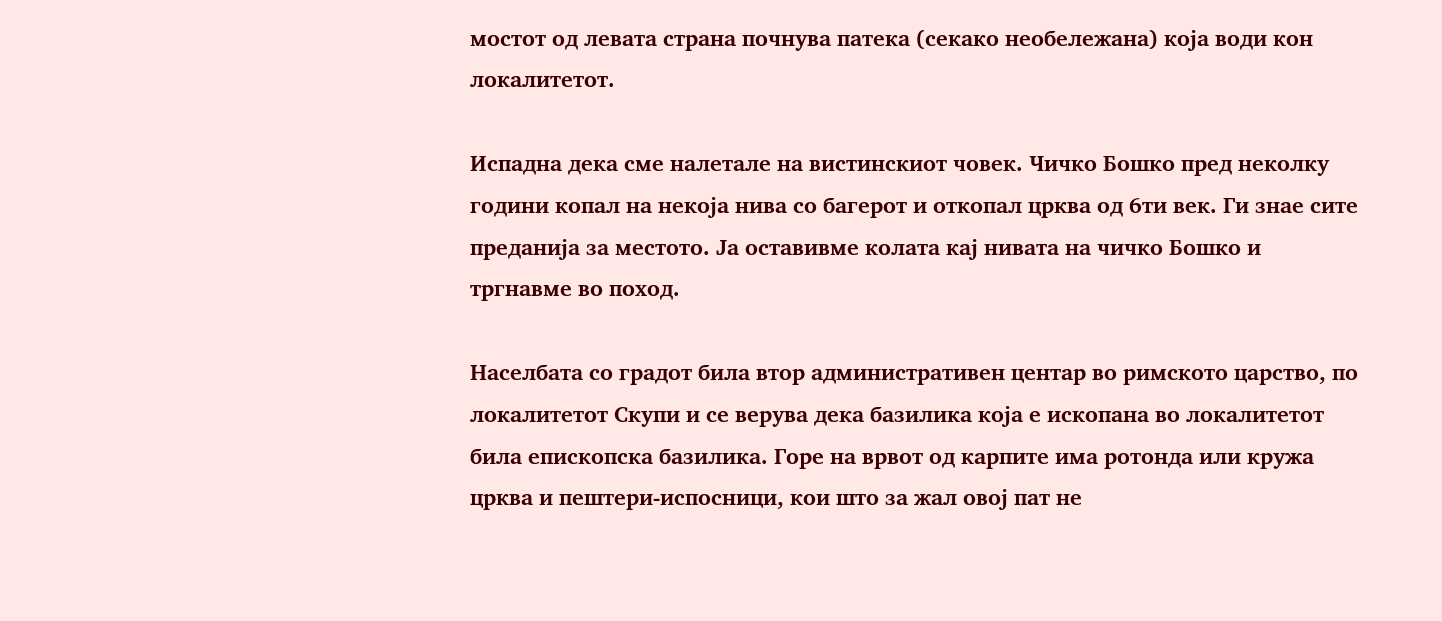мостот од левата страна почнува патека (секако необележана) која води кон локалитетот.

Испадна дека сме налетале на вистинскиот човек. Чичко Бошко пред неколку години копал на некоја нива со багерот и откопал црква од 6ти век. Ги знае сите преданија за местото. Ја оставивме колата кај нивата на чичко Бошко и тргнавме во поход.

Населбата со градот била втор административен центар во римското царство, по локалитетот Скупи и се верува дека базилика која е ископана во локалитетот била епископска базилика. Горе на врвот од карпите има ротонда или кружа црква и пештери-испосници, кои што за жал овој пат не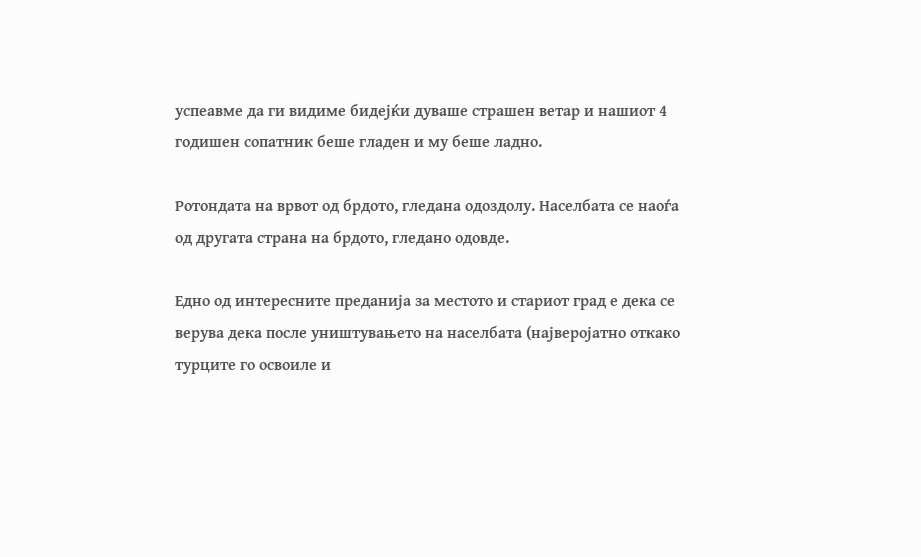успеавме да ги видиме бидејќи дуваше страшен ветар и нашиот 4 годишен сопатник беше гладен и му беше ладно.

Ротондата на врвот од брдото, гледана одоздолу. Населбата се наоѓа од другата страна на брдото, гледано одовде.

Едно од интересните преданија за местото и стариот град е дека се верува дека после уништувањето на населбата (најверојатно откако турците го освоиле и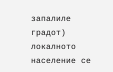запалиле градот) локалното население се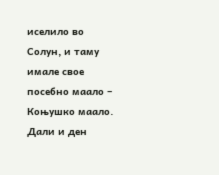иселило во Солун, и таму имале свое посебно маало – Коњушко маало. Дали и ден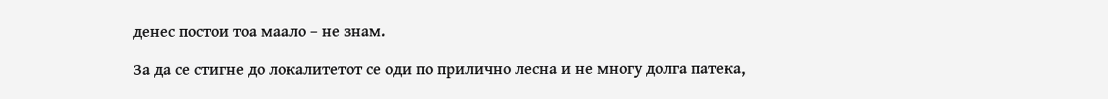денес постои тоа маало – не знам.

За да се стигне до локалитетот се оди по прилично лесна и не многу долга патека,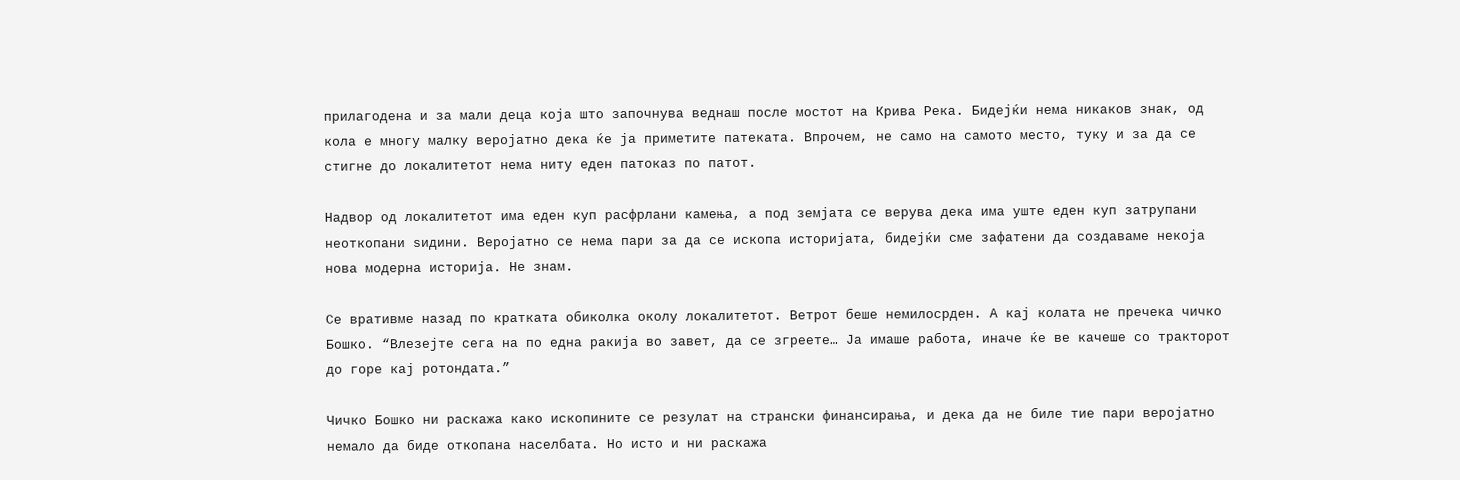прилагодена и за мали деца која што започнува веднаш после мостот на Крива Река. Бидејќи нема никаков знак, од кола е многу малку веројатно дека ќе ја приметите патеката. Впрочем, не само на самото место, туку и за да се стигне до локалитетот нема ниту еден патоказ по патот.

Надвор од локалитетот има еден куп расфрлани камења, а под земјата се верува дека има уште еден куп затрупани неоткопани ѕидини. Веројатно се нема пари за да се ископа историјата, бидејќи сме зафатени да создаваме некоја нова модерна историја. Не знам.

Се вративме назад по кратката обиколка околу локалитетот. Ветрот беше немилосрден. А кај колата не пречека чичко Бошко. “Влезејте сега на по една ракија во завет, да се згреете… Ја имаше работа, иначе ќе ве качеше со тракторот до горе кај ротондата.”

Чичко Бошко ни раскажа како ископините се резулат на странски финансирања, и дека да не биле тие пари веројатно немало да биде откопана населбата. Но исто и ни раскажа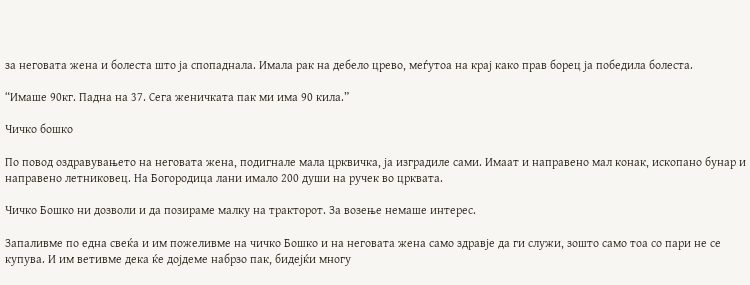за неговата жена и болеста што ја спопаднала. Имала рак на дебело црево, меѓутоа на крај како прав борец ја победила болеста.

“Имаше 90кг. Падна на 37. Сега женичката пак ми има 90 кила.”

Чичко бошко

По повод оздравувањето на неговата жена, подигнале мала црквичка, ја изградиле сами. Имаат и направено мал конак, ископано бунар и направено летниковец. На Богородица лани имало 200 души на ручек во црквата.

Чичко Бошко ни дозволи и да позираме малку на тракторот. За возење немаше интерес.

Запаливме по една свеќа и им пожеливме на чичко Бошко и на неговата жена само здравје да ги служи, зошто само тоа со пари не се купува. И им ветивме дека ќе дојдеме набрзо пак, бидејќи многу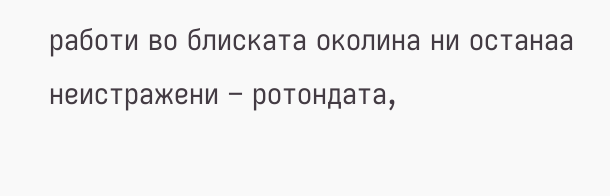работи во блиската околина ни останаа неистражени – ротондата,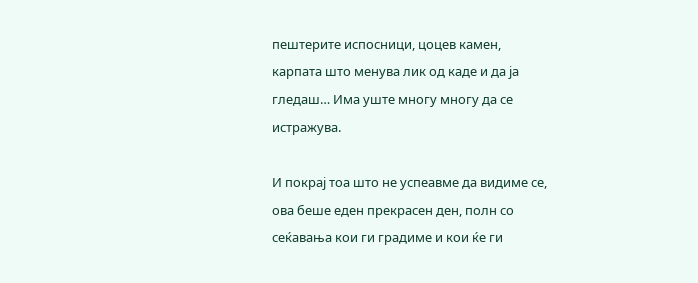пештерите испосници, цоцев камен, карпата што менува лик од каде и да ја гледаш… Има уште многу многу да се истражува.

И покрај тоа што не успеавме да видиме се, ова беше еден прекрасен ден, полн со сеќавања кои ги градиме и кои ќе ги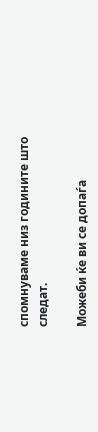спомнуваме низ годините што следат.

Можеби ќе ви се допаѓа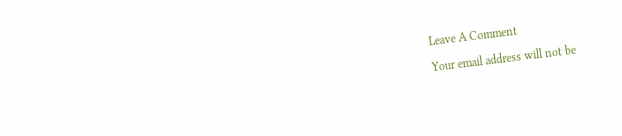Leave A Comment

Your email address will not be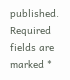published. Required fields are marked *